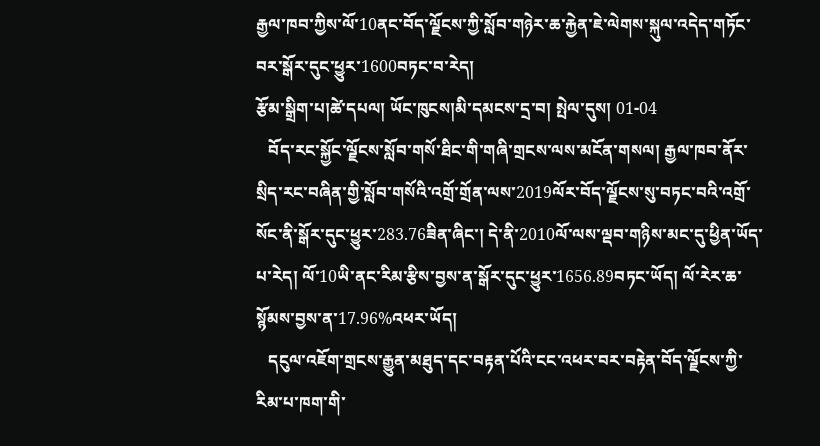རྒྱལ་ཁབ་ཀྱིས་ལོ་10ནང་བོད་ལྗོངས་ཀྱི་སློབ་གཉེར་ཆ་རྐྱེན་ཇེ་ལེགས་སྐུལ་འདེད་གཏོང་བར་སྒོར་དུང་ཕྱུར་1600བཏང་བ་རེད།
རྩོམ་སྒྲིག་པ།ཚེ་དཔལ། ཡོང་ཁུངས།མི་དམངས་དྲ་བ། སྤེལ་དུས། 01-04
   བོད་རང་སྐྱོང་ལྗོངས་སློབ་གསོ་ཐིང་གི་གཞི་གྲངས་ལས་མངོན་གསལ། རྒྱལ་ཁབ་ནོར་སྲིད་རང་བཞིན་གྱི་སློབ་གསོའི་འགྲོ་གྲོན་ལས་2019ལོར་བོད་ལྗོངས་སུ་བཏང་བའི་འགྲོ་སོང་ནི་སྒོར་དུང་ཕྱུར་283.76ཟིན་ཞིང་། དེ་ནི་2010ལོ་ལས་ལྡབ་གཉིས་མང་དུ་ཕྱིན་ཡོད་པ་རེད། ལོ་10ཡི་ནང་རིམ་རྩིས་བྱས་ན་སྒོར་དུང་ཕྱུར་1656.89བཏང་ཡོད། ལོ་རེར་ཆ་སྙོམས་བྱས་ན་17.96%འཕར་ཡོད།
   དངུལ་འཇོག་གྲངས་རྒྱུན་མཐུད་དང་བརྟན་པོའི་ངང་འཕར་བར་བརྟེན་བོད་ལྗོངས་ཀྱི་རིམ་པ་ཁག་གི་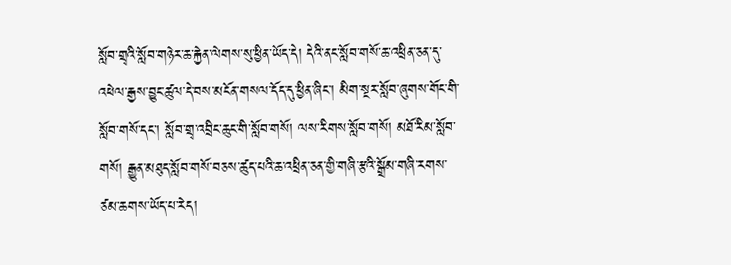སློབ་གྲྭའི་སློབ་གཉེར་ཆ་རྐྱེན་ལེགས་སུ་ཕྱིན་ཡོད་དེ། དེའི་ནང་སློབ་གསོ་ཆ་འཕྲིན་ཅན་དུ་འཕེལ་རྒྱས་བྱུང་ཚུལ་དེ་བས་མངོན་གསལ་དོད་དུ་ཕྱིན་ཞིང་། མིག་སྔར་སློབ་ཞུགས་གོང་གི་སློབ་གསོ་དང་། སློབ་གྲྭ་འབྲིང་ཆུང་གི་སློབ་གསོ། ལས་རིགས་སློབ་གསོ། མཐོ་རིམ་སློབ་གསོ། རྒྱུན་མཐུད་སློབ་གསོ་བཅས་ཚུད་པའི་ཆ་འཕྲིན་ཅན་གྱི་གཞི་རྩའི་སྒྲོམ་གཞི་རགས་ཙམ་ཆགས་ཡོད་པ་རེད།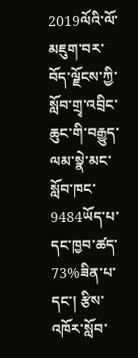2019ལོའི་ལོ་མཇུག་བར་བོད་ལྗོངས་ཀྱི་སློབ་གྲྭ་འབྲིང་ཆུང་གི་བརྒྱུད་ལམ་སྣེ་མང་སློབ་ཁང་9484ཡོད་པ་དང་ཁྱབ་ཚད་73%ཟིན་པ་དང་། རྩིས་འཁོར་སློབ་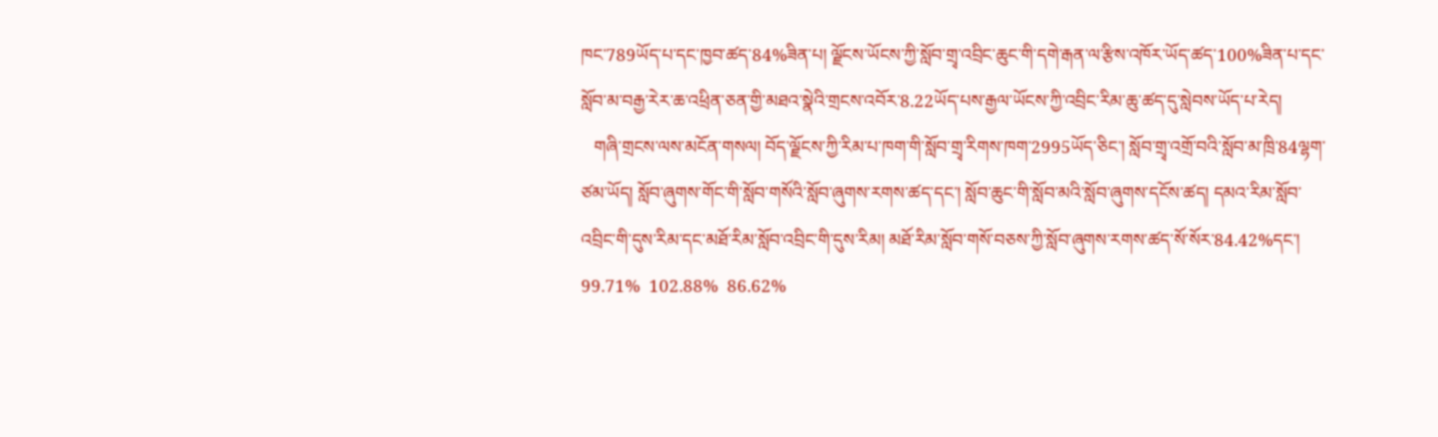ཁང་789ཡོད་པ་དང་ཁྱབ་ཚད་84%ཟིན་པ། ལྗོངས་ཡོངས་ཀྱི་སློབ་གྲྭ་འབྲིང་ཆུང་གི་དགེ་རྒན་ལ་རྩིས་འཁོར་ཡོད་ཚད་100%ཟིན་པ་དང་སློབ་མ་བརྒྱ་རེར་ཆ་འཕྲིན་ཅན་གྱི་མཐའ་སྣེའི་གྲངས་འབོར་8.22ཡོད་པས་རྒྱལ་ཡོངས་ཀྱི་འབྲིང་རིམ་ཆུ་ཚད་དུ་སླེབས་ཡོད་པ་རེད།
   གཞི་གྲངས་ལས་མངོན་གསལ། བོད་ལྗོངས་ཀྱི་རིམ་པ་ཁག་གི་སློབ་གྲྭ་རིགས་ཁག་2995ཡོད་ཅིང་། སློབ་གྲྭ་འགྲོ་བའི་སློབ་མ་ཁྲི་84ལྷག་ཙམ་ཡོད། སློབ་ཞུགས་གོང་གི་སློབ་གསོའི་སློབ་ཞུགས་རགས་ཚད་དང་། སློབ་ཆུང་གི་སློབ་མའི་སློབ་ཞུགས་དངོས་ཚད། དམའ་རིམ་སློབ་འབྲིང་གི་དུས་རིམ་དང་མཐོ་རིམ་སློབ་འབྲིང་གི་དུས་རིམ། མཐོ་རིམ་སློབ་གསོ་བཅས་ཀྱི་སློབ་ཞུགས་རགས་ཚད་སོ་སོར་84.42%དང་། 99.71%  102.88%  86.62%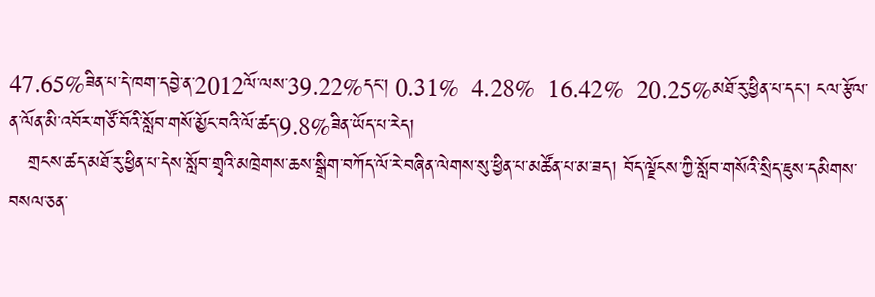47.65%ཟིན་པ་དེ་ཁག་དབྱེ་ན་2012ལོ་ལས་39.22%དང་། 0.31%  4.28%  16.42%  20.25%མཐོ་རུ་ཕྱིན་པ་དང་། ངལ་རྩོལ་ན་ལོན་མི་འབོར་གཙོ་བོའི་སློབ་གསོ་མྱོང་བའི་ལོ་ཚད་9.8%ཟིན་ཡོད་པ་རེད།
   གྲངས་ཚད་མཐོ་རུ་ཕྱིན་པ་དེས་སློབ་གྲྭའི་མཁྲེགས་ཆས་སྒྲིག་བཀོད་ལོ་རེ་བཞིན་ལེགས་སུ་ཕྱིན་པ་མཚོན་པ་མ་ཟད། བོད་ལྗོངས་ཀྱི་སློབ་གསོའི་སྲིད་ཇུས་དམིགས་བསལ་ཅན་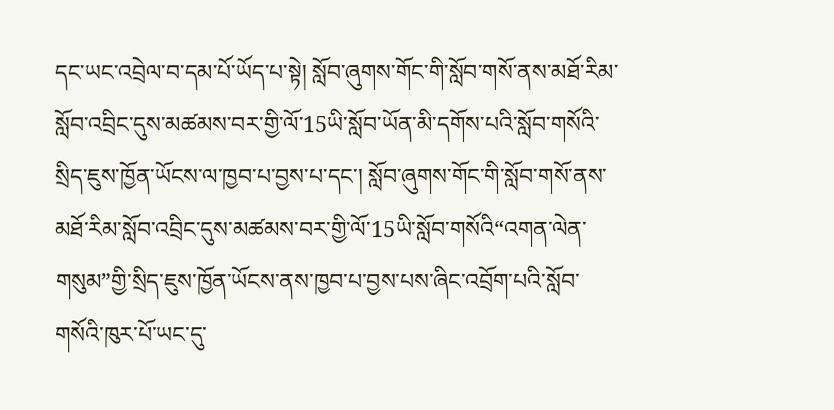དང་ཡང་འབྲེལ་བ་དམ་པོ་ཡོད་པ་སྟེ། སློབ་ཞུགས་གོང་གི་སློབ་གསོ་ནས་མཐོ་རིམ་སློབ་འབྲིང་དུས་མཚམས་བར་གྱི་ལོ་15ཡི་སློབ་ཡོན་མི་དགོས་པའི་སློབ་གསོའི་སྲིད་ཇུས་ཁྱོན་ཡོངས་ལ་ཁྱབ་པ་བྱས་པ་དང་། སློབ་ཞུགས་གོང་གི་སློབ་གསོ་ནས་མཐོ་རིམ་སློབ་འབྲིང་དུས་མཚམས་བར་གྱི་ལོ་15ཡི་སློབ་གསོའི“འགན་ལེན་གསུམ”གྱི་སྲིད་ཇུས་ཁྱོན་ཡོངས་ནས་ཁྱབ་པ་བྱས་པས་ཞིང་འབྲོག་པའི་སློབ་གསོའི་ཁུར་པོ་ཡང་དུ་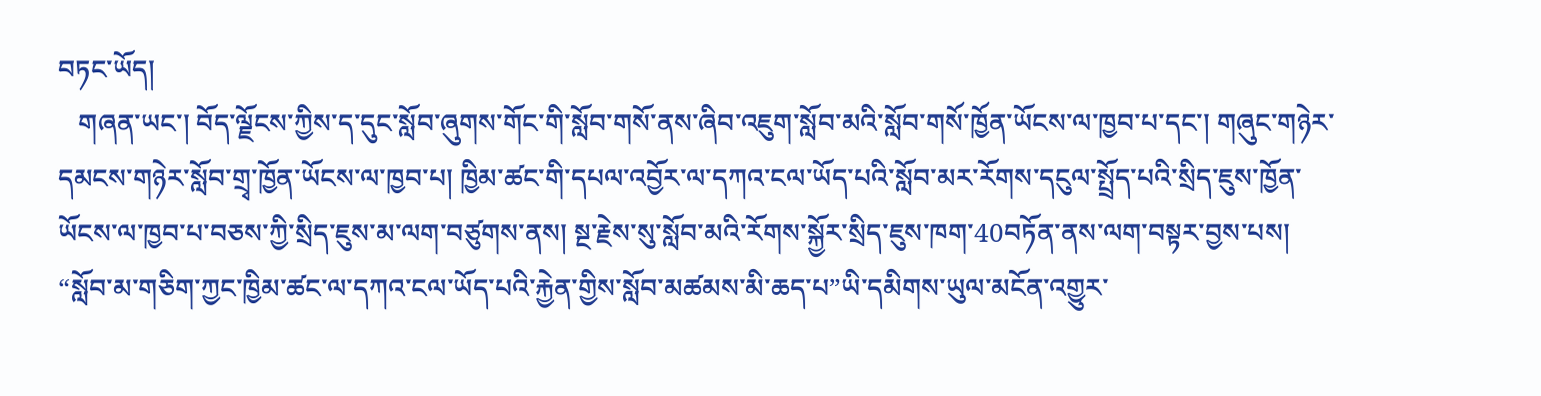བཏང་ཡོད།
   གཞན་ཡང་། བོད་ལྗོངས་ཀྱིས་ད་དུང་སློབ་ཞུགས་གོང་གི་སློབ་གསོ་ནས་ཞིབ་འཇུག་སློབ་མའི་སློབ་གསོ་ཁྱོན་ཡོངས་ལ་ཁྱབ་པ་དང་། གཞུང་གཉེར་དམངས་གཉེར་སློབ་གྲྭ་ཁྱོན་ཡོངས་ལ་ཁྱབ་པ། ཁྱིམ་ཚང་གི་དཔལ་འབྱོར་ལ་དཀའ་ངལ་ཡོད་པའི་སློབ་མར་རོགས་དངུལ་སྤྲོད་པའི་སྲིད་ཇུས་ཁྱོན་ཡོངས་ལ་ཁྱབ་པ་བཅས་ཀྱི་སྲིད་ཇུས་མ་ལག་བཙུགས་ནས། སྔ་རྗེས་སུ་སློབ་མའི་རོགས་སྐྱོར་སྲིད་ཇུས་ཁག་40བཏོན་ནས་ལག་བསྟར་བྱས་པས། “སློབ་མ་གཅིག་ཀྱང་ཁྱིམ་ཚང་ལ་དཀའ་ངལ་ཡོད་པའི་རྐྱེན་གྱིས་སློབ་མཚམས་མི་ཆད་པ”ཡི་དམིགས་ཡུལ་མངོན་འགྱུར་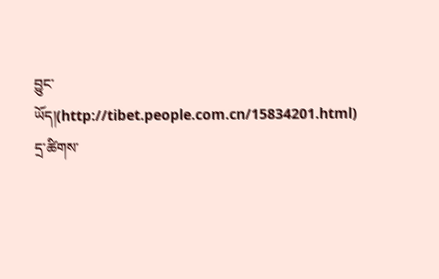བྱུང་ཡོད།(http://tibet.people.com.cn/15834201.html)
དྲ་ཚིགས་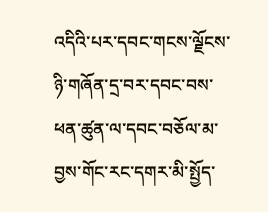འདིའི་པར་དབང་གངས་ལྗོངས་ཉི་གཞོན་དྲ་བར་དབང་བས་ཕན་ཚུན་ལ་དབང་བཅོལ་མ་བྱས་གོང་རང་དགར་མི་སྤྱོད་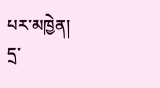པར་མཁྱེན།
དྲ་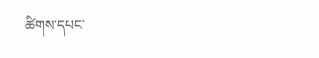ཚིགས་དཔང་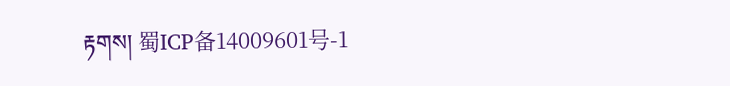རྟགས། 蜀ICP备14009601号-1